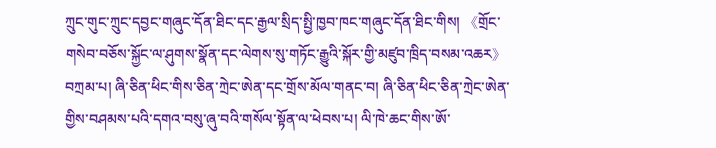ཀྲུང་གུང་ཀྲུང་དབྱང་གཞུང་དོན་ཐིང་དང་རྒྱལ་སྲིད་སྤྱི་ཁྱབ་ཁང་གཞུང་དོན་ཐིང་གིས། 《གྲོང་གསེབ་བཅོས་སྐྱོང་ལ་ཤུགས་སྣོན་དང་ལེགས་སུ་གཏོང་རྒྱུའི་སྐོར་གྱི་མཛུབ་ཁྲིད་བསམ་འཆར》བཀྲམ་པ། ཞི་ཅིན་ཕིང་གིས་ཅིན་ཀྲེང་ཨེན་དང་གྲོས་མོལ་གནང་བ། ཞི་ཅིན་ཕིང་ཅིན་ཀྲེང་ཨེན་གྱིས་བཤམས་པའི་དགའ་བསུ་ཞུ་བའི་གསོལ་སྟོན་ལ་ཕེབས་པ། ལི་ཁེ་ཆང་གིས་ཨོ་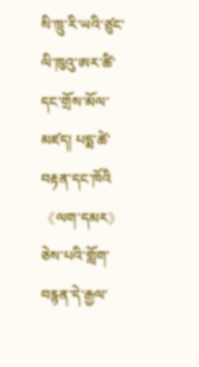སི་ཁྲུ་རི་ཡའི་ཙུང་ལི་ཁུའུ་ཨར་ཚི་དང་གྲོས་མོལ་མཛད། པདྨ་ཚེ་བརྟན་དང་ཁོའི《ལག་དམར》ཅེས་པའི་གློག་བརྙན་དེ་རྒྱལ་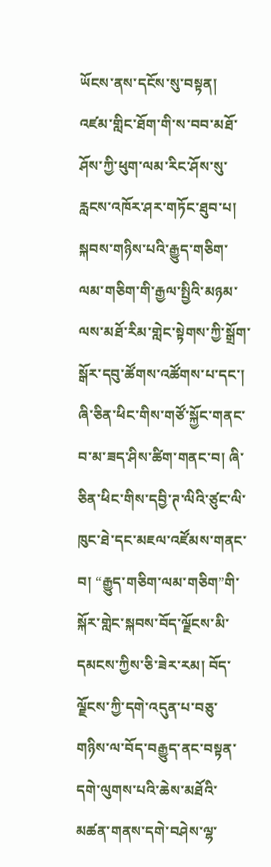ཡོངས་ནས་དངོས་སུ་བསྟན། འཛམ་གླིང་ཐོག་གི་ས་བབ་མཐོ་ཤོས་ཀྱི་ཕུག་ལམ་རིང་ཤོས་སུ་རླངས་འཁོར་ཤར་གཏོང་ཐུབ་པ། སྐབས་གཉིས་པའི་རྒྱུད་གཅིག་ལམ་གཅིག་གི་རྒྱལ་སྤྱིའི་མཉམ་ལས་མཐོ་རིམ་གླེང་སྟེགས་ཀྱི་སྒྲོག་སྒོར་དབུ་ཚོགས་འཚོགས་པ་དང་། ཞི་ཅིན་ཕིང་གིས་གཙོ་སྐྱོང་གནང་བ་མ་ཟད་ཤིས་ཚིག་གནང་བ། ཞི་ཅིན་ཕིང་གིས་དབྱི་ཊ་ལིའི་ཙུང་ལི་ཁུང་ཐེ་དང་མཇལ་འཛོམས་གནང་བ། “རྒྱུད་གཅིག་ལམ་གཅིག”གི་སྐོར་གླེང་སྐབས་བོད་ལྗོངས་མི་དམངས་ཀྱིས་ཅི་ཟེར་རམ། བོད་ལྗོངས་ཀྱི་དགེ་འདུན་པ་བཅུ་གཉིས་ལ་བོད་བརྒྱུད་ནང་བསྟན་དགེ་ལུགས་པའི་ཆེས་མཐོའི་མཚན་གནས་དགེ་བཤེས་ལྷ་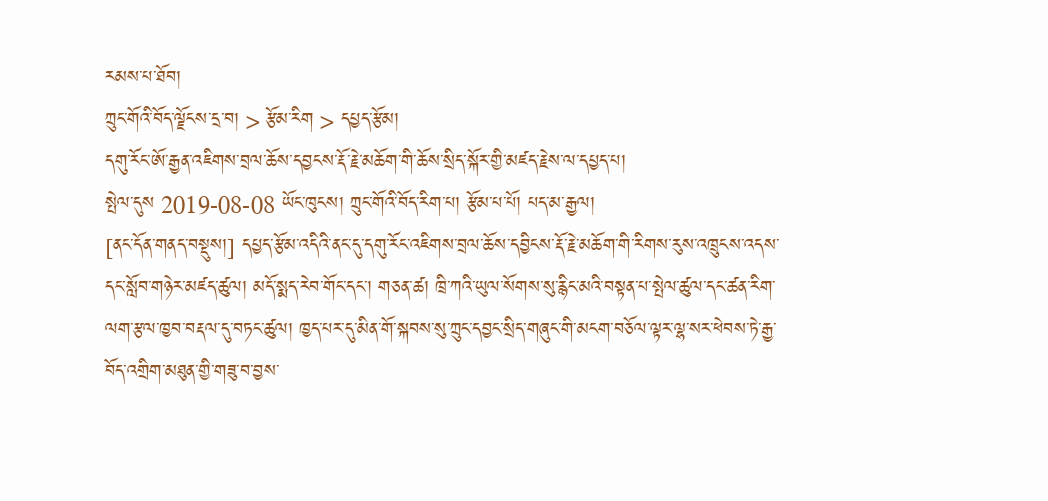རམས་པ་ཐོབ།
ཀྲུང་གོའི་བོད་ལྗོངས་དྲ་བ། > རྩོམ་རིག > དཔྱད་རྩོམ།
དགུ་རོང་ཨོ་རྒྱན་འཇིགས་བྲལ་ཆོས་དབྱངས་རྡོ་རྗེ་མཆོག་གི་ཆོས་སྲིད་སྐོར་གྱི་མཛད་རྗེས་ལ་དཔྱད་པ།
སྤེལ་དུས 2019-08-08 ཡོང་ཁུངས། ཀྲུང་གོའི་བོད་རིག་པ། རྩོམ་པ་པོ། པད་མ་རྒྱལ།
[ནང་དོན་གནད་བསྡུས།] དཔྱད་རྩོམ་འདིའི་ནང་དུ་དགུ་རོང་འཇིགས་བྲལ་ཆོས་དབྱིངས་རྡོ་རྗེ་མཆོག་གི་རིགས་རུས་འཁྲུངས་འདས་དང་སློབ་གཉེར་མཛད་ཚུལ། མདོ་སྨད་རེབ་གོང་དང་། གཅན་ཚ། ཁྲི་ཀའི་ཡུལ་སོགས་སུ་རྙིང་མའི་བསྟན་པ་སྤེལ་ཚུལ་དང་ཚན་རིག་ལག་རྩལ་ཁྱབ་བརྡལ་དུ་བཏང་ཚུལ། ཁྱད་པར་དུ་མིན་གོ་སྐབས་སུ་ཀྲུང་དབྱང་སྲིད་གཞུང་གི་མངག་བཅོལ་ལྟར་ལྷ་སར་ཕེབས་ཏེ་རྒྱ་བོད་འགྲིག་མཐུན་གྱི་གཟུ་བ་བྱས་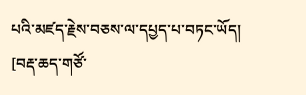པའི་མཛད་རྗེས་བཅས་ལ་དཔྱད་པ་བཏང་ཡོད།
[བརྡ་ཆད་གཙོ་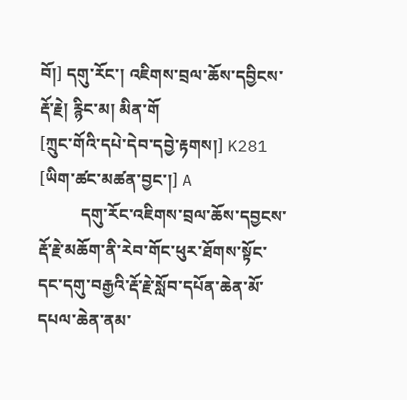བོ།] དགུ་རོང་། འཇིགས་བྲལ་ཆོས་དབྱིངས་རྡོ་རྗེ། རྙིང་མ། མིན་གོ
[ཀྲུང་གོའི་དཔེ་དེབ་དབྱེ་རྟགས།] K281
[ཡིག་ཚང་མཚན་བྱང་།] A
          དགུ་རོང་འཇིགས་བྲལ་ཆོས་དབྱངས་རྡོ་རྗེ་མཆོག་ནི་རེབ་གོང་ཕུར་ཐོགས་སྟོང་དང་དགུ་བརྒྱའི་རྡོ་རྗེ་སློབ་དཔོན་ཆེན་མོ་དཔལ་ཆེན་ནམ་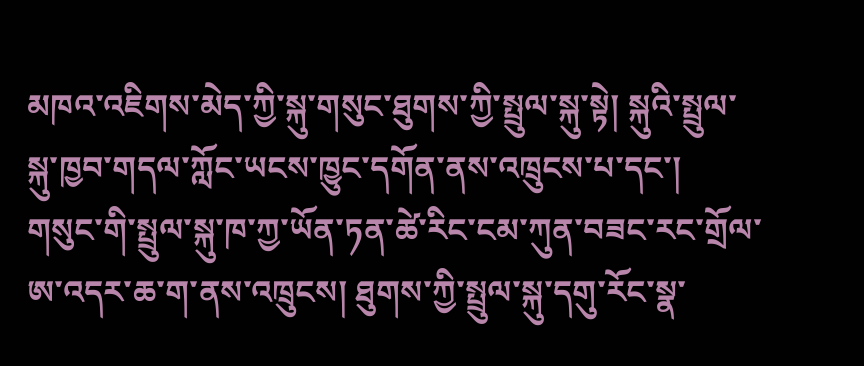མཁའ་འཇིགས་མེད་ཀྱི་སྐུ་གསུང་ཐུགས་ཀྱི་སྤྲུལ་སྐུ་སྟེ། སྐུའི་སྤྲུལ་སྐུ་ཁྱབ་གདལ་ཀློང་ཡངས་ཁྱུང་དགོན་ནས་འཁྲུངས་པ་དང་། གསུང་གི་སྤྲུལ་སྐུ་ཁ་ཀྱ་ཡོན་ཏན་ཚེ་རིང་ངམ་ཀུན་བཟང་རང་གྲོལ་ཨ་འདར་ཆ་ག་ནས་འཁྲུངས། ཐུགས་ཀྱི་སྤྲུལ་སྐུ་དགུ་རོང་སྣ་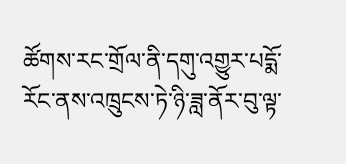ཚོགས་རང་གྲོལ་ནི་དགུ་འགྱུར་པདྨོ་རོང་ནས་འཁྲུངས་ཏེ་ཉི་ཟླ་ནོར་བུ་ལྟ་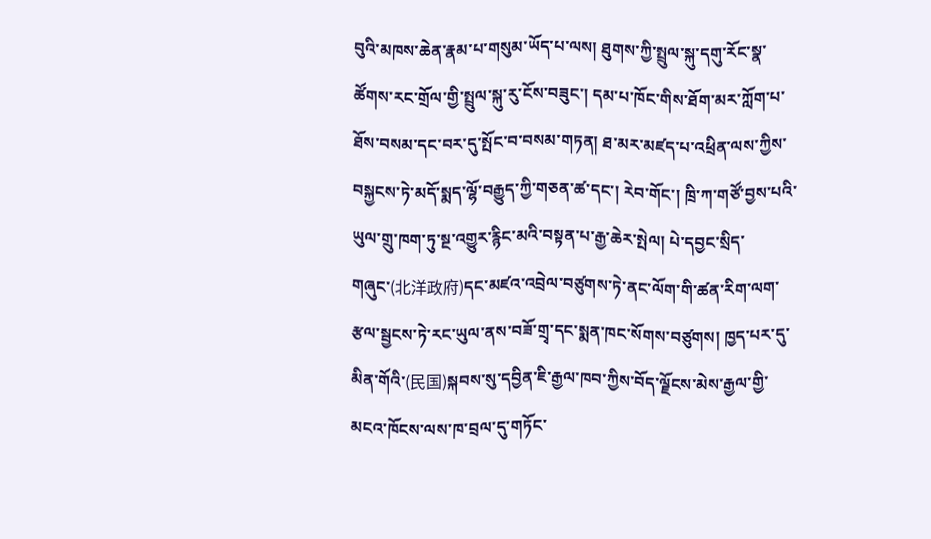བུའི་མཁས་ཆེན་རྣམ་པ་གསུམ་ཡོད་པ་ལས། ཐུགས་ཀྱི་སྤྲུལ་སྐུ་དགུ་རོང་སྣ་ཚོགས་རང་གྲོལ་གྱི་སྤྲུལ་སྐུ་རུ་ངོས་བཟུང་། དམ་པ་ཁོང་གིས་ཐོག་མར་ཀློག་པ་ཐོས་བསམ་དང་བར་དུ་སྤོང་བ་བསམ་གཏན། ཐ་མར་མཛད་པ་འཕྲིན་ལས་ཀྱིས་བསྐྱངས་ཏེ་མདོ་སྨད་ལྷོ་བརྒྱུད་ཀྱི་གཅན་ཚ་དང་། རེབ་གོང་། ཁྲི་ཀ་གཙོ་བྱས་པའི་ཡུལ་གྲུ་ཁག་ཏུ་སྔ་འགྱུར་རྙིང་མའི་བསྟན་པ་རྒྱ་ཆེར་སྤེལ། པེ་དབྱང་སྲིད་གཞུང་(北洋政府)དང་མཛའ་འབྲེལ་བཙུགས་ཏེ་ནང་ལོག་གི་ཚན་རིག་ལག་རྩལ་སྦྱངས་ཏེ་རང་ཡུལ་ནས་བཟོ་གྲྭ་དང་སྨན་ཁང་སོགས་བཙུགས། ཁྱད་པར་དུ་མིན་གོའི་(民国)སྐབས་སུ་དབྱིན་ཇི་རྒྱལ་ཁབ་ཀྱིས་བོད་ལྗོངས་མེས་རྒྱལ་གྱི་མངའ་ཁོངས་ལས་ཁ་བྲལ་དུ་གཏོང་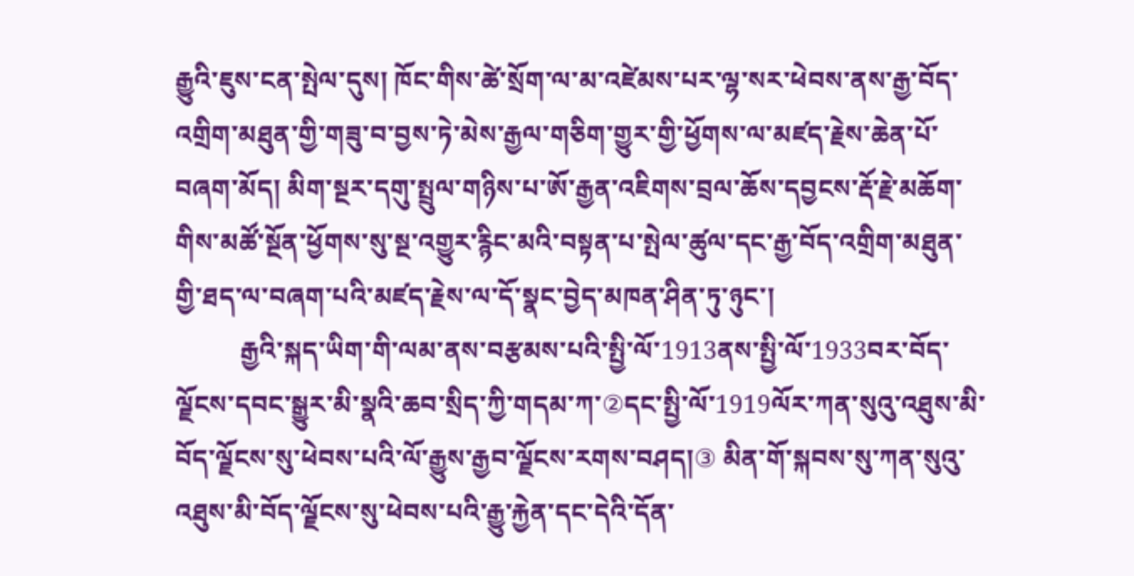རྒྱུའི་ཇུས་ངན་སྤེལ་དུས། ཁོང་གིས་ཚེ་སྲོག་ལ་མ་འཛེམས་པར་ལྷ་སར་ཕེབས་ནས་རྒྱ་བོད་འགྲིག་མཐུན་གྱི་གཟུ་བ་བྱས་ཏེ་མེས་རྒྱལ་གཅིག་གྱུར་གྱི་ཕྱོགས་ལ་མཛད་རྗེས་ཆེན་པོ་བཞག་མོད། མིག་སྔར་དགུ་སྤྲུལ་གཉིས་པ་ཨོ་རྒྱན་འཇིགས་བྲལ་ཆོས་དབྱངས་རྡོ་རྗེ་མཆོག་གིས་མཚོ་སྔོན་ཕྱོགས་སུ་སྔ་འགྱུར་རྙིང་མའི་བསྟན་པ་སྤེལ་ཚུལ་དང་རྒྱ་བོད་འགྲིག་མཐུན་གྱི་ཐད་ལ་བཞག་པའི་མཛད་རྗེས་ལ་དོ་སྣང་བྱེད་མཁན་ཤིན་ཏུ་ཉུང་།
          རྒྱའི་སྐད་ཡིག་གི་ལམ་ནས་བརྩམས་པའི་སྤྱི་ལོ་1913ནས་སྤྱི་ལོ་1933བར་བོད་ལྗོངས་དབང་སྒྱུར་མི་སྣའི་ཆབ་སྲིད་ཀྱི་གདམ་ཀ་②དང་སྤྱི་ལོ་1919ལོར་ཀན་སུའུ་འཐུས་མི་བོད་ལྗོངས་སུ་ཕེབས་པའི་ལོ་རྒྱུས་རྒྱབ་ལྗོངས་རགས་བཤད།③ མིན་གོ་སྐབས་སུ་ཀན་སུའུ་འཐུས་མི་བོད་ལྗོངས་སུ་ཕེབས་པའི་རྒྱུ་རྐྱེན་དང་དེའི་དོན་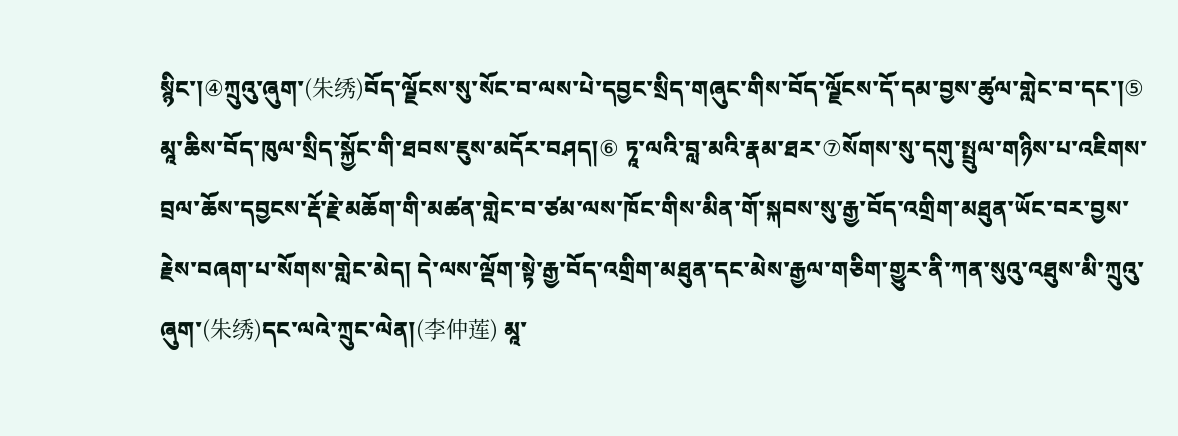སྙིང་།④ཀྲུའུ་ཞུག་(朱绣)བོད་ལྗོངས་སུ་སོང་བ་ལས་པེ་དབྱང་སྲིད་གཞུང་གིས་བོད་ལྗོངས་དོ་དམ་བྱས་ཚུལ་གླེང་བ་དང་།⑤ མཱ་ཆིས་བོད་ཁུལ་སྲིད་སྐྱོང་གི་ཐབས་ཇུས་མདོར་བཤད།⑥ ཏཱ་ལའི་བླ་མའི་རྣམ་ཐར་⑦སོགས་སུ་དགུ་སྤྲུལ་གཉིས་པ་འཇིགས་བྲལ་ཆོས་དབྱངས་རྡོ་རྗེ་མཆོག་གི་མཚན་གླེང་བ་ཙམ་ལས་ཁོང་གིས་མིན་གོ་སྐབས་སུ་རྒྱ་བོད་འགྲིག་མཐུན་ཡོང་བར་བྱས་རྗེས་བཞག་པ་སོགས་གླེང་མེད། དེ་ལས་ལྡོག་སྟེ་རྒྱ་བོད་འགྲིག་མཐུན་དང་མེས་རྒྱལ་གཅིག་གྱུར་ནི་ཀན་སུའུ་འཐུས་མི་ཀྲུའུ་ཞུག་(朱绣)དང་ལའེ་ཀྲུང་ལེན།(李仲莲) མཱ་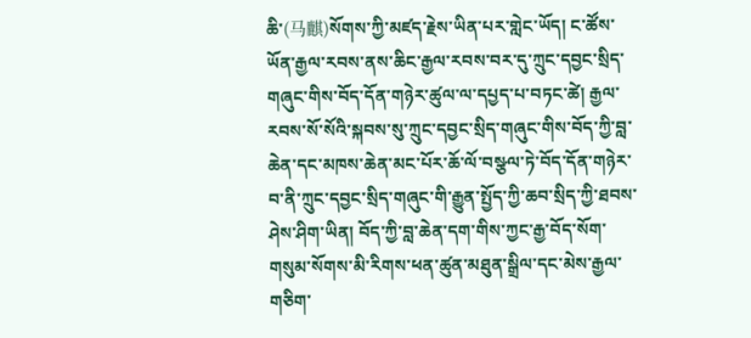ཆི་(马麒)སོགས་ཀྱི་མཛད་རྗེས་ཡིན་པར་གླེང་ཡོད། ང་ཚོས་ཡོན་རྒྱལ་རབས་ནས་ཆིང་རྒྱལ་རབས་བར་དུ་ཀྲུང་དབྱང་སྲིད་གཞུང་གིས་བོད་དོན་གཉེར་ཚུལ་ལ་དཔྱད་པ་བཏང་ཚེ། རྒྱལ་རབས་སོ་སོའི་སྐབས་སུ་ཀྲུང་དབྱང་སྲིད་གཞུང་གིས་བོད་ཀྱི་བླ་ཆེན་དང་མཁས་ཆེན་མང་པོར་ཆོ་ལོ་བསྩལ་ཏེ་བོད་དོན་གཉེར་བ་ནི་ཀྲུང་དབྱང་སྲིད་གཞུང་གི་རྒྱུན་སྤྱོད་ཀྱི་ཆབ་སྲིད་ཀྱི་ཐབས་ཤེས་ཤིག་ཡིན། བོད་ཀྱི་བླ་ཆེན་དག་གིས་ཀྱང་རྒྱ་བོད་སོག་གསུམ་སོགས་མི་རིགས་ཕན་ཚུན་མཐུན་སྒྲིལ་དང་མེས་རྒྱལ་གཅིག་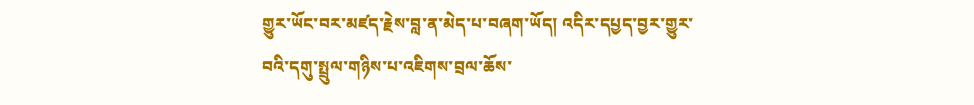གྱུར་ཡོང་བར་མཛད་རྗེས་བླ་ན་མེད་པ་བཞག་ཡོད། འདིར་དཔྱད་བྱར་གྱུར་བའི་དགུ་སྤྲུལ་གཉིས་པ་འཇིགས་བྲལ་ཆོས་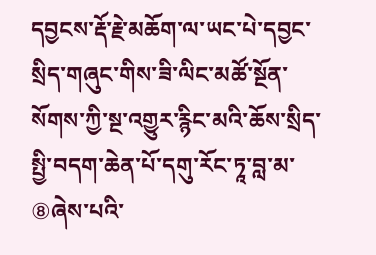དབྱངས་རྡོ་རྗེ་མཆོག་ལ་ཡང་པེ་དབྱང་སྲིད་གཞུང་གིས་ཟི་ལིང་མཚོ་སྔོན་སོགས་ཀྱི་སྔ་འགྱུར་རྙིང་མའི་ཆོས་སྲིད་སྤྱི་བདག་ཆེན་པོ་དགུ་རོང་ཏཱ་བླ་མ་⑧ཞེས་པའི་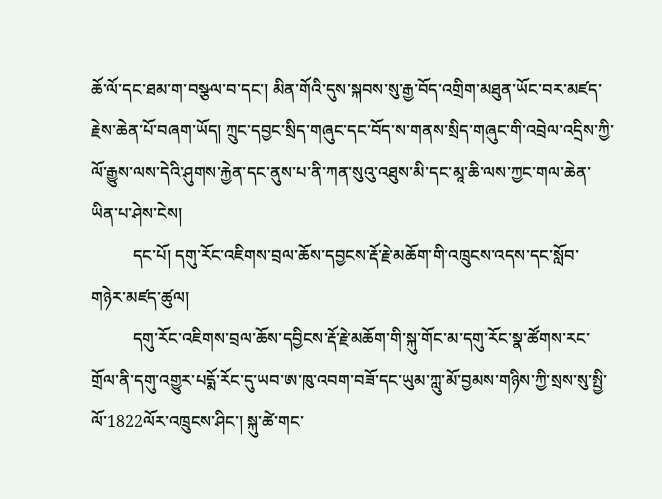ཆོ་ལོ་དང་ཐམ་ག་བསྩལ་བ་དང་། མིན་གོའི་དུས་སྐབས་སུ་རྒྱ་བོད་འགྲིག་མཐུན་ཡོང་བར་མཛད་རྗེས་ཆེན་པོ་བཞག་ཡོད། ཀྲུང་དབྱང་སྲིད་གཞུང་དང་བོད་ས་གནས་སྲིད་གཞུང་གི་འབྲེལ་འདྲིས་ཀྱི་ལོ་རྒྱུས་ལས་དེའི་ཤུགས་རྐྱེན་དང་ནུས་པ་ནི་ཀན་སུའུ་འཐུས་མི་དང་མཱ་ཆི་ལས་ཀྱང་གལ་ཆེན་ཡིན་པ་ཤེས་ངེས།
          དང་པོ། དགུ་རོང་འཇིགས་བྲལ་ཆོས་དབྱངས་རྡོ་རྗེ་མཆོག་གི་འཁྲུངས་འདས་དང་སློབ་གཉེར་མཛད་ཚུལ།
          དགུ་རོང་འཇིགས་བྲལ་ཆོས་དབྱིངས་རྡོ་རྗེ་མཆོག་གི་སྐུ་གོང་མ་དགུ་རོང་སྣ་ཚོགས་རང་གྲོལ་ནི་དགུ་འགྱུར་པདྨོ་རོང་དུ་ཡབ་ཨ་ཁུ་འབག་བཟོ་དང་ཡུམ་ཀླུ་མོ་བྱམས་གཉིས་ཀྱི་སྲས་སུ་སྤྱི་ལོ་1822ལོར་འཁྲུངས་ཤིང་། སྐུ་ཚེ་གང་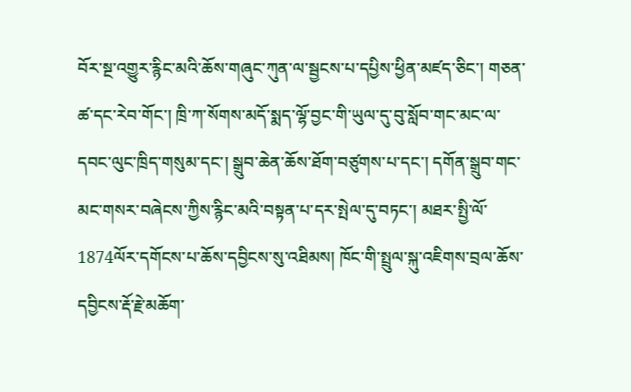བོར་སྔ་འགྱུར་རྙིང་མའི་ཆོས་གཞུང་ཀུན་ལ་སྦྱངས་པ་དཔྱིས་ཕྱིན་མཛད་ཅིང་། གཅན་ཚ་དང་རེབ་གོང་། ཁྲི་ཀ་སོགས་མདོ་སྨད་ལྷོ་བྱང་གི་ཡུལ་དུ་བུ་སློབ་གང་མང་ལ་དབང་ལུང་ཁྲིད་གསུམ་དང་། སྒྲུབ་ཆེན་ཆོས་ཐོག་བཙུགས་པ་དང་། དགོན་སྒྲུབ་གང་མང་གསར་བཞེངས་ཀྱིས་རྙིང་མའི་བསྟན་པ་དར་སྤེལ་དུ་བཏང་། མཐར་སྤྱི་ལོ་1874ལོར་དགོངས་པ་ཆོས་དབྱིངས་སུ་འཐིམས། ཁོང་གི་སྤྲུལ་སྐུ་འཇིགས་བྲལ་ཆོས་དབྱིངས་རྡོ་རྗེ་མཆོག་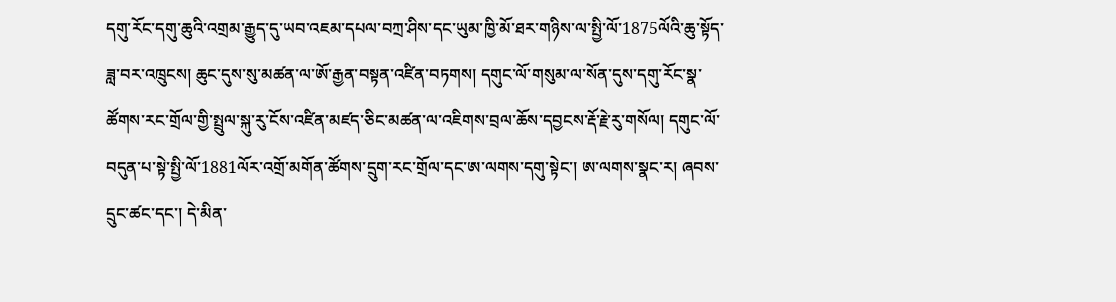དགུ་རོང་དགུ་ཆུའི་འགྲམ་རྒྱུད་དུ་ཡབ་འཇམ་དཔལ་བཀྲ་ཤིས་དང་ཡུམ་ཁྱི་མོ་ཐར་གཉིས་ལ་སྤྱི་ལོ་1875ལོའི་ཆུ་སྟོད་ཟླ་བར་འཁྲུངས། ཆུང་དུས་སུ་མཚན་ལ་ཨོ་རྒྱན་བསྟན་འཛིན་བཏགས། དགུང་ལོ་གསུམ་ལ་སོན་དུས་དགུ་རོང་སྣ་ཚོགས་རང་གྲོལ་གྱི་སྤྲུལ་སྐུ་རུ་ངོས་འཛིན་མཛད་ཅིང་མཚན་ལ་འཇིགས་བྲལ་ཆོས་དབྱངས་རྡོ་རྗེ་རུ་གསོལ། དགུང་ལོ་བདུན་པ་སྟེ་སྤྱི་ལོ་1881ལོར་འགྲོ་མགོན་ཚོགས་དྲུག་རང་གྲོལ་དང་ཨ་ལགས་དགུ་སྟེང་། ཨ་ལགས་སྣང་ར། ཞབས་དྲུང་ཚང་དང་། དེ་མིན་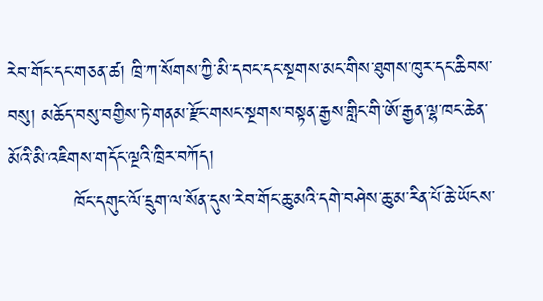རེབ་གོང་དང་གཅན་ཚ། ཁྲི་ཀ་སོགས་ཀྱི་མི་དབང་དང་སྔགས་མང་གིས་ཐུགས་ཁུར་དང་ཆིབས་བསུ། མཆོད་བསུ་བགྱིས་ཏེ་གནམ་རྫོང་གསང་སྔགས་བསྟན་རྒྱས་གླིང་གི་ཨོ་རྒྱན་ལྷ་ཁང་ཆེན་མོའི་མི་འཇིགས་གདོང་ལྔའི་ཁྲིར་བཀོད།
          ཁོང་དགུང་ལོ་དྲུག་ལ་སོན་དུས་རེབ་གོང་ཆུ་མའི་དགེ་བཤེས་ཆུ་མ་རིན་པོ་ཆེ་ཡོངས་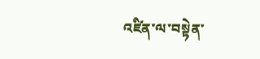འཛིན་ལ་བསྟེན་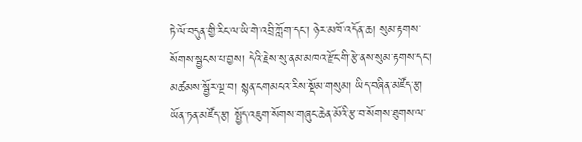ཏེ་ལོ་བདུན་གྱི་རིང་ལ་ཡི་གེ་འབྲི་ཀློག་དང་། ཉེར་མཁོ་འདོན་ཆ། སུམ་རྟགས་སོགས་སྦྱངས་པ་བྱས། དེའི་རྗེས་སུ་ནམ་མཁའ་རྫོང་གི་རྩེ་ནས་སུམ་རྟགས་དང་། མཚམས་སྦྱོར་ལྔ་བ། སྙན་ངགམངའ་རིས་སྡོམ་གསུམ། ཡིད་བཞིན་མཛོད་རྩ། ཡོན་ཏན་མཛོད་རྩ། སྤྱོད་འཇུག་སོགས་གཞུང་ཆེན་མོའི་རྩ་བ་སོགས་ཐུགས་ལ་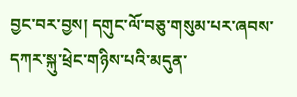བྱང་བར་བྱས། དགུང་ལོ་བཅུ་གསུམ་པར་ཞབས་དཀར་སྐུ་ཕྲེང་གཉིས་པའི་མདུན་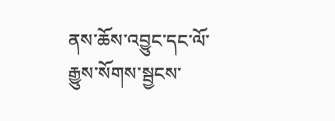ནས་ཆོས་འབྱུང་དང་ལོ་རྒྱུས་སོགས་སྦྱངས་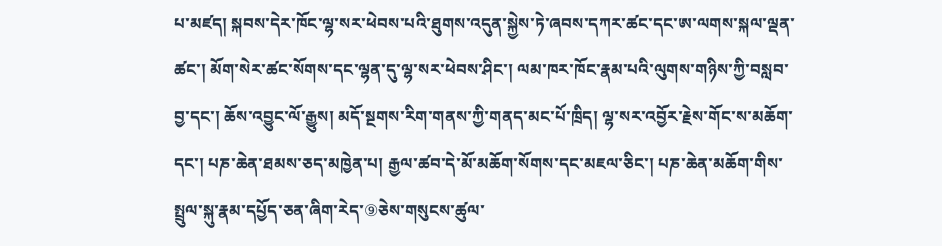པ་མཛད། སྐབས་དེར་ཁོང་ལྷ་སར་ཕེབས་པའི་ཐུགས་འདུན་སྐྱེས་ཏེ་ཞབས་དཀར་ཚང་དང་ཨ་ལགས་སྐལ་ལྡན་ཚང་། མོག་སེར་ཚང་སོགས་དང་ལྷན་དུ་ལྷ་སར་ཕེབས་ཤིང་། ལམ་ཁར་ཁོང་རྣམ་པའི་ལུགས་གཉིས་ཀྱི་བསླབ་བྱ་དང་། ཆོས་འབྱུང་ལོ་རྒྱུས། མདོ་སྔགས་རིག་གནས་ཀྱི་གནད་མང་པོ་ཁྲིད། ལྷ་སར་འབྱོར་རྗེས་གོང་ས་མཆོག་དང་། པཎ་ཆེན་ཐམས་ཅད་མཁྱེན་པ། རྒྱལ་ཚབ་དེ་མོ་མཆོག་སོགས་དང་མཇལ་ཅིང་། པཎ་ཆེན་མཆོག་གིས་སྤྲུལ་སྐུ་རྣམ་དཔྱོད་ཅན་ཞིག་རེད་⑨ཅེས་གསུངས་ཚུལ་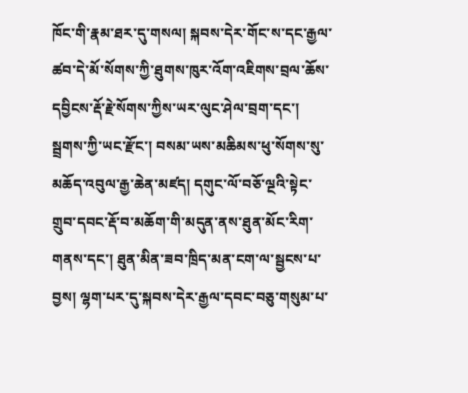ཁོང་གི་རྣམ་ཐར་དུ་གསལ། སྐབས་དེར་གོང་ས་དང་རྒྱལ་ཚབ་དེ་མོ་སོགས་ཀྱི་ཐུགས་ཁུར་འོག་འཇིགས་བྲལ་ཆོས་དབྱིངས་རྡོ་རྗེ་སོགས་ཀྱིས་ཡར་ལུང་ཤེལ་བྲག་དང་། སྦྲགས་ཀྱི་ཡང་རྫོང་། བསམ་ཡས་མཆིམས་ཕུ་སོགས་སུ་མཆོད་འབུལ་རྒྱ་ཆེན་མཛད། དགུང་ལོ་བཅོ་ལྔའི་སྟེང་གྲུབ་དབང་རྡོ་བ་མཆོག་གི་མདུན་ནས་ཐུན་མོང་རིག་གནས་དང་། ཐུན་མིན་ཟབ་ཁྲིད་མན་ངག་ལ་སྦྱངས་པ་བྱས། ལྷག་པར་དུ་སྐབས་དེར་རྒྱལ་དབང་བཅུ་གསུམ་པ་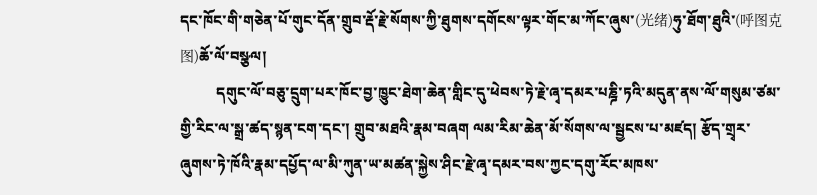དང་ཁོང་གི་གཅེན་པོ་གུང་དོན་གྲུབ་རྡོ་རྗེ་སོགས་ཀྱི་ཐུགས་དགོངས་ལྟར་གོང་མ་ཀོང་ཞུས་(光绪)ཧུ་ཐོག་ཐུའི་(呼图克图)ཆོ་ལོ་བསྩལ།
          དགུང་ལོ་བཅུ་དྲུག་པར་ཁོང་བྱ་ཁྱུང་ཐེག་ཆེན་གླིང་དུ་ཕེབས་ཏེ་རྗེ་ཞྭ་དམར་པཎྜི་ཏའི་མདུན་ནས་ལོ་གསུམ་ཙམ་གྱི་རིང་ལ་སྒྲ་ཚད་སྙན་ངག་དང་། གྲུབ་མཐའི་རྣམ་བཞག ལམ་རིམ་ཆེན་མོ་སོགས་ལ་སྦྱངས་པ་མཛད། རྩོད་གྲྭར་ཞུགས་ཏེ་ཁོའི་རྣམ་དཔྱོད་ལ་མི་ཀུན་ཡ་མཚན་སྐྱེས་ཤིང་རྗེ་ཞྭ་དམར་བས་ཀྱང་དགུ་རོང་མཁས་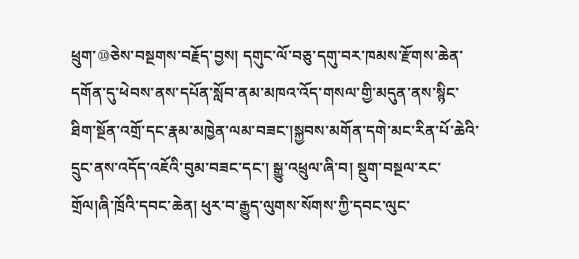ཕྲུག་⑩ཅེས་བསྔགས་བརྗོད་བྱས། དགུང་ལོ་བཅུ་དགུ་བར་ཁམས་རྫོགས་ཆེན་དགོན་དུ་ཕེབས་ནས་དཔོན་སློབ་ནམ་མཁའ་འོད་གསལ་གྱི་མདུན་ནས་སྙིང་ཐིག་སྔོན་འགྲོ་དང་རྣམ་མཁྱེན་ལམ་བཟང་།སྐྱབས་མགོན་དགེ་མང་རིན་པོ་ཆེའི་དྲུང་ནས་འདོད་འཇོའི་བུམ་བཟང་དང་། སྒྱུ་འཕྲུལ་ཞི་བ། སྡུག་བསྔལ་རང་གྲོལ།ཞི་ཁྲོའི་དབང་ཆེན། ཕུར་བ་རྒྱུད་ལུགས་སོགས་ཀྱི་དབང་ལུང་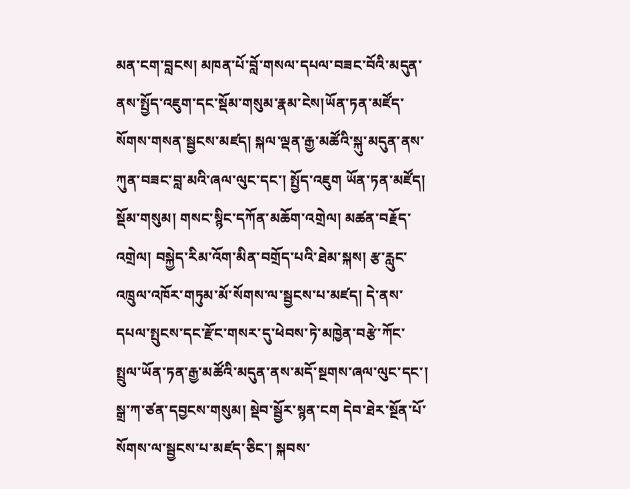མན་ངག་བླངས། མཁན་པོ་བློ་གསལ་དཔལ་བཟང་བོའི་མདུན་ནས་སྤྱོད་འཇུག་དང་སྡོམ་གསུམ་རྣམ་ངེས།ཡོན་ཏན་མཛོད་སོགས་གསན་སྦྱངས་མཛད། སྐལ་ལྡན་རྒྱ་མཚོའི་སྐུ་མདུན་ནས་ཀུན་བཟང་བླ་མའི་ཞལ་ལུང་དང་། སྤྱོད་འཇུག ཡོན་ཏན་མཛོད། སྡོམ་གསུམ། གསང་སྙིང་དཀོན་མཆོག་འགྲེལ། མཚན་བརྗོད་འགྲེལ། བསྐྱེད་རིམ་འོག་མིན་བགྲོད་པའི་ཐེམ་སྐས། རྩ་རླུང་འཁྲུལ་འཁོར་གཏུམ་མོ་སོགས་ལ་སྦྱངས་པ་མཛད། དེ་ནས་དཔལ་སྤུངས་དང་རྫོང་གསར་དུ་ཕེབས་ཏེ་མཁྱེན་བརྩེ་ཀོང་སྤྲུལ་ཡོན་ཏན་རྒྱ་མཚོའི་མདུན་ནས་མདོ་སྔགས་ཞལ་ལུང་དང་། སྒྲ་ཀ་ཙན་དབྱངས་གསུམ། སྡེབ་སྦྱོར་སྙན་ངག དེབ་ཐེར་སྔོན་པོ་སོགས་ལ་སྦྱངས་པ་མཛད་ཅིང་། སྐབས་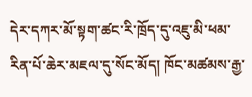དེར་དཀར་མོ་སྟག་ཚང་རི་ཁྲོད་དུ་འཇུ་མི་ཕམ་རིན་པོ་ཆེར་མཇལ་དུ་སོང་མོད། ཁོང་མཚམས་རྒྱ་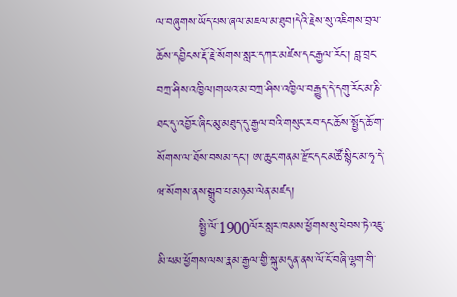ལ་བཞུགས་ཡོད་པས་ཞལ་མཇལ་མ་ཐུབ།དེའི་རྗེས་སུ་འཇིགས་བྲལ་ཆོས་དབྱིངས་རྡོ་རྗེ་སོགས་སླར་དཀར་མཛེས་དང་རྒྱལ་རོང་། བླ་བྲང་བཀྲ་ཤིས་འཁྱིལ།གཡའ་མ་བཀྲ་ཤིས་འཁྱིལ་བརྒྱུད་དེ་དགུ་རོང་མ་ཎི་ཐང་དུ་འབྱོར་ཞིང་མུ་མཐུད་དུ་རྒྱལ་བའི་གསུང་རབ་དང་ཆོས་སྤྱོད་ཆོ་ག་སོགས་ལ་ཐོས་བསམ་དང་། ཨ་ཆུང་གནམ་རྫོང་དང་མཚོ་སྙིང་མ་ཧྭ་དེ་ཝ་སོགས་ནས་སྒྲུབ་པ་མཉམ་ལེན་མཛད།
          སྤྱི་ལོ་1900ལོར་སླར་ཁམས་ཕྱོགས་སུ་ཕེབས་ཏེ་འཇུ་མི་ཕམ་ཕྱོགས་ལས་རྣམ་རྒྱལ་གྱི་སྐུ་མདུན་ནས་ལོ་ངོ་བཞི་ལྷག་གི་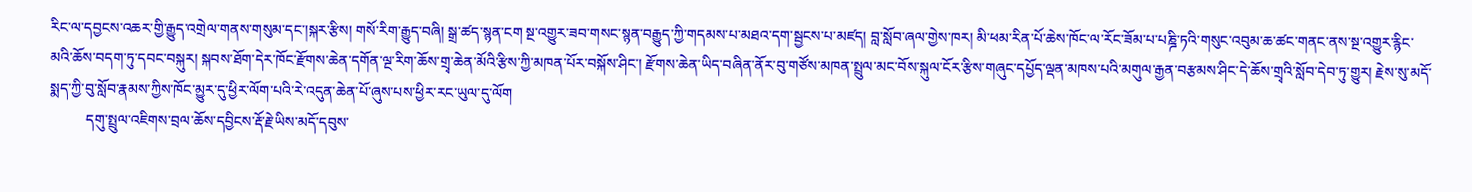རིང་ལ་དབྱངས་འཆར་གྱི་རྒྱུད་འགྲེལ་གནས་གསུམ་དང་།སྐར་རྩིས། གསོ་རིག་རྒྱུད་བཞི། སྒྲ་ཚད་སྙན་ངག སྔ་འགྱུར་ཟབ་གསང་སྙན་བརྒྱུད་ཀྱི་གདམས་པ་མཐའ་དག་སྦྱངས་པ་མཛད། བླ་སློབ་ཞལ་གྱེས་ཁར། མི་ཕམ་རིན་པོ་ཆེས་ཁོང་ལ་རོང་ཟོམ་པ་པཎྜི་ཏའི་གསུང་འབུམ་ཆ་ཚང་གནང་ནས་སྔ་འགྱུར་རྙིང་མའི་ཆོས་བདག་ཏུ་དབང་བསྐུར། སྐབས་ཐོག་དེར་ཁོང་རྫོགས་ཆེན་དགོན་ལྔ་རིག་ཆོས་གྲྭ་ཆེན་མོའི་རྩིས་ཀྱི་མཁན་པོར་བསྐོས་ཤིང་། རྫོགས་ཆེན་ཡིད་བཞིན་ནོར་བུ་གཙོས་མཁན་སྤྲུལ་མང་བོས་སྐུལ་ངོར་རྩིས་གཞུང་དཔྱོད་ལྡན་མཁས་པའི་མགུལ་རྒྱན་བརྩམས་ཤིང་དེ་ཆོས་གྲྭའི་སློབ་དེབ་ཏུ་གྱུར། རྗེས་སུ་མདོ་སྨད་ཀྱི་བུ་སློབ་རྣམས་ཀྱིས་ཁོང་མྱུར་དུ་ཕྱིར་ལོག་པའི་རེ་འདུན་ཆེན་པོ་ཞུས་པས་ཕྱིར་རང་ཡུལ་དུ་ལོག
          དགུ་སྤྲུལ་འཇིགས་བྲལ་ཆོས་དབྱིངས་རྡོ་རྗེ་ཡིས་མདོ་དབུས་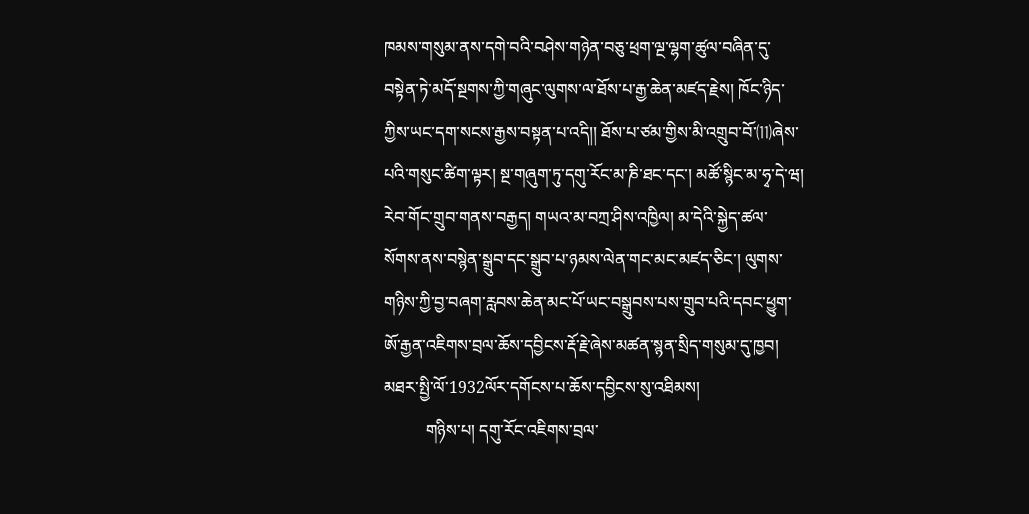ཁམས་གསུམ་ནས་དགེ་བའི་བཤེས་གཉེན་བཅུ་ཕྲག་ལྔ་ལྷག་ཚུལ་བཞིན་དུ་བསྟེན་ཏེ་མདོ་སྔགས་ཀྱི་གཞུང་ལུགས་ལ་ཐོས་པ་རྒྱ་ཆེན་མཛད་རྗེས། ཁོང་ཉིད་ཀྱིས་ཡང་དག་སངས་རྒྱས་བསྟན་པ་འདི།། ཐོས་པ་ཙམ་གྱིས་མི་འགྲུབ་བོ་⑾ཞེས་པའི་གསུང་ཚིག་ལྟར། སྔ་གཞུག་ཏུ་དགུ་རོང་མ་ཎི་ཐང་དང་། མཚོ་སྙིང་མ་ཧྭ་དེ་ཝ། རེབ་གོང་གྲུབ་གནས་བརྒྱད། གཡའ་མ་བཀྲ་ཤིས་འཁྱིལ། མ་དེའི་སྐྱེད་ཚལ་སོགས་ནས་བསྙེན་སྒྲུབ་དང་སྒྲུབ་པ་ཉམས་ལེན་གང་མང་མཛད་ཅིང་། ལུགས་གཉིས་ཀྱི་བྱ་བཞག་རླབས་ཆེན་མང་པོ་ཡང་བསྒྲུབས་པས་གྲུབ་པའི་དབང་ཕྱུག་ཨོ་རྒྱན་འཇིགས་བྲལ་ཆོས་དབྱིངས་རྡོ་རྗེ་ཞེས་མཚན་སྙན་སྲིད་གསུམ་དུ་ཁྱབ། མཐར་སྤྱི་ལོ་1932ལོར་དགོངས་པ་ཆོས་དབྱིངས་སུ་འཐིམས།
          གཉིས་པ། དགུ་རོང་འཇིགས་བྲལ་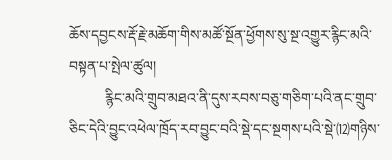ཆོས་དབྱངས་རྡོ་རྗེ་མཆོག་གིས་མཚོ་སྔོན་ཕྱོགས་སུ་སྔ་འགྱུར་རྙིང་མའི་བསྟན་པ་སྤེལ་ཚུལ།
          རྙིང་མའི་གྲུབ་མཐའ་ནི་དུས་རབས་བཅུ་གཅིག་པའི་ནང་གྲུབ་ཅིང་དེའི་བྱུང་འཕེལ་ཁྲོད་རབ་བྱུང་བའི་སྡེ་དང་སྔགས་པའི་སྡེ་⑿གཉིས་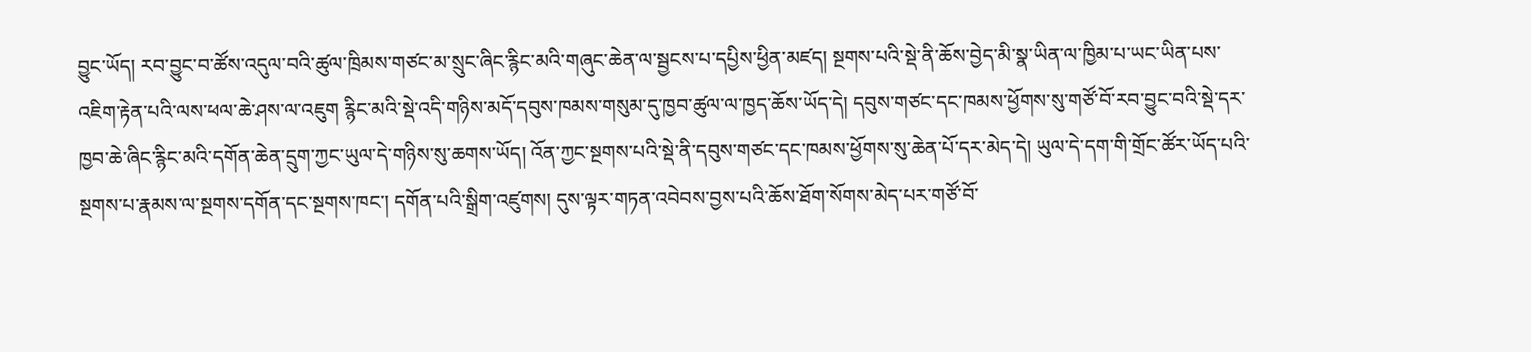བྱུང་ཡོད། རབ་བྱུང་བ་ཚོས་འདུལ་བའི་ཚུལ་ཁྲིམས་གཙང་མ་སྲུང་ཞིང་རྙིང་མའི་གཞུང་ཆེན་ལ་སྦྱངས་པ་དཔྱིས་ཕྱིན་མཛད། སྔགས་པའི་སྡེ་ནི་ཆོས་བྱེད་མི་སྣ་ཡིན་ལ་ཁྱིམ་པ་ཡང་ཡིན་པས་འཇིག་རྟེན་པའི་ལས་ཕལ་ཆེ་ཤས་ལ་འཇུག རྙིང་མའི་སྡེ་འདི་གཉིས་མདོ་དབུས་ཁམས་གསུམ་དུ་ཁྱབ་ཚུལ་ལ་ཁྱད་ཆོས་ཡོད་དེ། དབུས་གཙང་དང་ཁམས་ཕྱོགས་སུ་གཙོ་བོ་རབ་བྱུང་བའི་སྡེ་དར་ཁྱབ་ཆེ་ཞིང་རྙིང་མའི་དགོན་ཆེན་དྲུག་ཀྱང་ཡུལ་དེ་གཉིས་སུ་ཆགས་ཡོད། འོན་ཀྱང་སྔགས་པའི་སྡེ་ནི་དབུས་གཙང་དང་ཁམས་ཕྱོགས་སུ་ཆེན་པོ་དར་མེད་དེ། ཡུལ་དེ་དག་གི་གྲོང་ཚོར་ཡོད་པའི་སྔགས་པ་རྣམས་ལ་སྔགས་དགོན་དང་སྔགས་ཁང་། དགོན་པའི་སྒྲིག་འཛུགས། དུས་ལྟར་གཏན་འབེབས་བྱས་པའི་ཆོས་ཐོག་སོགས་མེད་པར་གཙོ་བོ་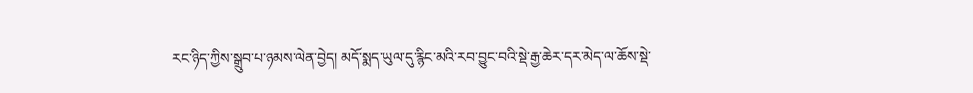རང་ཉིད་ཀྱིས་སྒྲུབ་པ་ཉམས་ལེན་བྱེད། མདོ་སྨད་ཡུལ་དུ་རྙིང་མའི་རབ་བྱུང་བའི་སྡེ་རྒྱ་ཆེར་དར་མེད་ལ་ཆོས་སྡེ་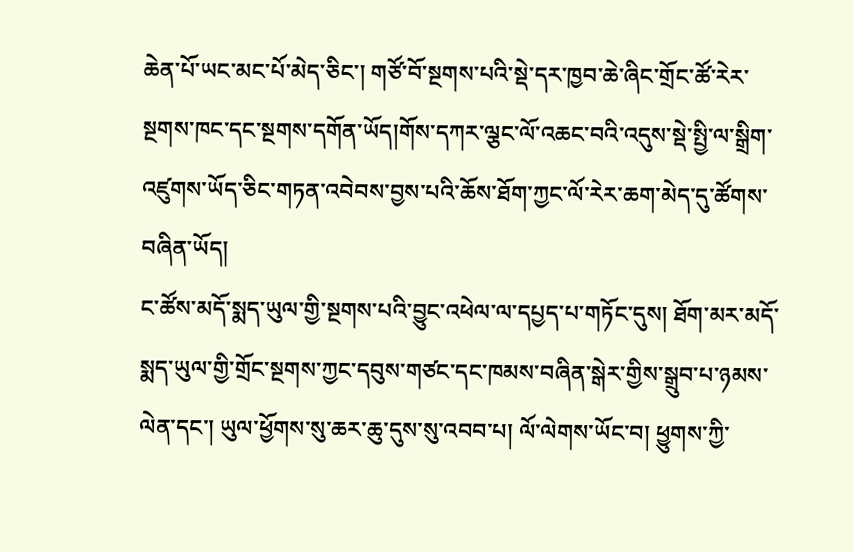ཆེན་པོ་ཡང་མང་པོ་མེད་ཅིང་། གཙོ་བོ་སྔགས་པའི་སྡེ་དར་ཁྱབ་ཆེ་ཞིང་གྲོང་ཚོ་རེར་སྔགས་ཁང་དང་སྔགས་དགོན་ཡོད།གོས་དཀར་ལྕང་ལོ་འཆང་བའི་འདུས་སྡེ་སྤྱི་ལ་སྒྲིག་འཛུགས་ཡོད་ཅིང་གཏན་འབེབས་བྱས་པའི་ཆོས་ཐོག་ཀྱང་ལོ་རེར་ཆག་མེད་དུ་ཚོགས་བཞིན་ཡོད།
ང་ཚོས་མདོ་སྨད་ཡུལ་གྱི་སྔགས་པའི་བྱུང་འཕེལ་ལ་དཔྱད་པ་གཏོང་དུས། ཐོག་མར་མདོ་སྨད་ཡུལ་གྱི་གྲོང་སྔགས་ཀྱང་དབུས་གཙང་དང་ཁམས་བཞིན་སྒེར་གྱིས་སྒྲུབ་པ་ཉམས་ལེན་དང་། ཡུལ་ཕྱོགས་སུ་ཆར་ཆུ་དུས་སུ་འབབ་པ། ལོ་ལེགས་ཡོང་བ། ཕྱུགས་ཀྱི་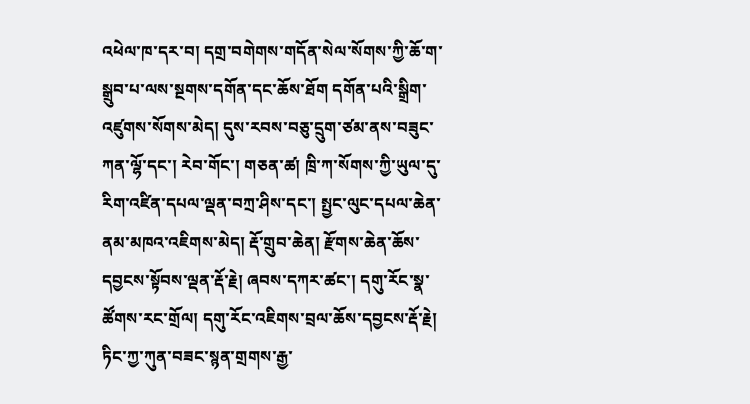འཕེལ་ཁ་དར་བ། དགྲ་བགེགས་གདོན་སེལ་སོགས་ཀྱི་ཆོ་ག་སྒྲུབ་པ་ལས་སྔགས་དགོན་དང་ཆོས་ཐོག དགོན་པའི་སྒྲིག་འཛུགས་སོགས་མེད། དུས་རབས་བཅུ་དྲུག་ཙམ་ནས་བཟུང་ཀན་ལྷོ་དང་། རེབ་གོང་། གཅན་ཚ། ཁྲི་ཀ་སོགས་ཀྱི་ཡུལ་དུ་རིག་འཛིན་དཔལ་ལྡན་བཀྲ་ཤིས་དང་། སྤྱང་ལུང་དཔལ་ཆེན་ནམ་མཁའ་འཇིགས་མེད། རྡོ་གྲུབ་ཆེན། རྫོགས་ཆེན་ཆོས་དབྱངས་སྟོབས་ལྡན་རྡོ་རྗེ། ཞབས་དཀར་ཚང་། དགུ་རོང་སྣ་ཚོགས་རང་གྲོལ། དགུ་རོང་འཇིགས་བྲལ་ཆོས་དབྱངས་རྡོ་རྗེ། ཏིང་ཀྱ་ཀུན་བཟང་སྙན་གྲགས་རྒྱ་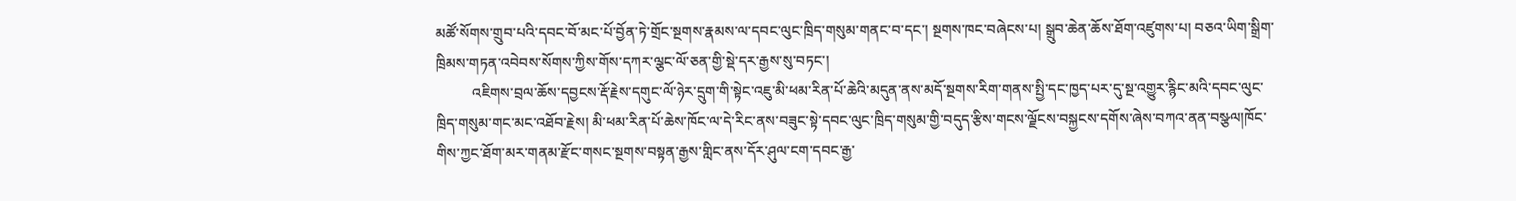མཚོ་སོགས་གྲུབ་པའི་དབང་བོ་མང་པོ་བྱོན་ཏེ་གྲོང་སྔགས་རྣམས་ལ་དབང་ལུང་ཁྲིད་གསུམ་གནང་བ་དང་། སྔགས་ཁང་བཞེངས་པ། སྒྲུབ་ཆེན་ཆོས་ཐོག་འཛུགས་པ། བཅའ་ཡིག་སྒྲིག་ཁྲིམས་གཏན་འབེབས་སོགས་ཀྱིས་གོས་དཀར་ལྕང་ལོ་ཅན་གྱི་སྡེ་དར་རྒྱས་སུ་བཏང་།
          འཇིགས་བྲལ་ཆོས་དབྱངས་རྡོ་རྗེས་དགུང་ལོ་ཉེར་དྲུག་གི་སྟེང་འཇུ་མི་ཕམ་རིན་པོ་ཆེའི་མདུན་ནས་མདོ་སྔགས་རིག་གནས་སྤྱི་དང་ཁྱད་པར་དུ་སྔ་འགྱུར་རྙིང་མའི་དབང་ལུང་ཁྲིད་གསུམ་གང་མང་འཐོབ་རྗེས། མི་ཕམ་རིན་པོ་ཆེས་ཁོང་ལ་དེ་རིང་ནས་བཟུང་སྟེ་དབང་ལུང་ཁྲིད་གསུམ་གྱི་བདུད་རྩིས་གངས་ལྗོངས་བསྐྱངས་དགོས་ཞེས་བཀའ་ནན་བསྩལ།ཁོང་གིས་ཀྱང་ཐོག་མར་གནམ་རྫོང་གསང་སྔགས་བསྟན་རྒྱས་གླིང་ནས་དོར་ཤུལ་ངག་དབང་རྒྱ་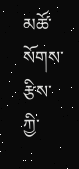མཚོ་སོགས་རྩིས་ཀྱི་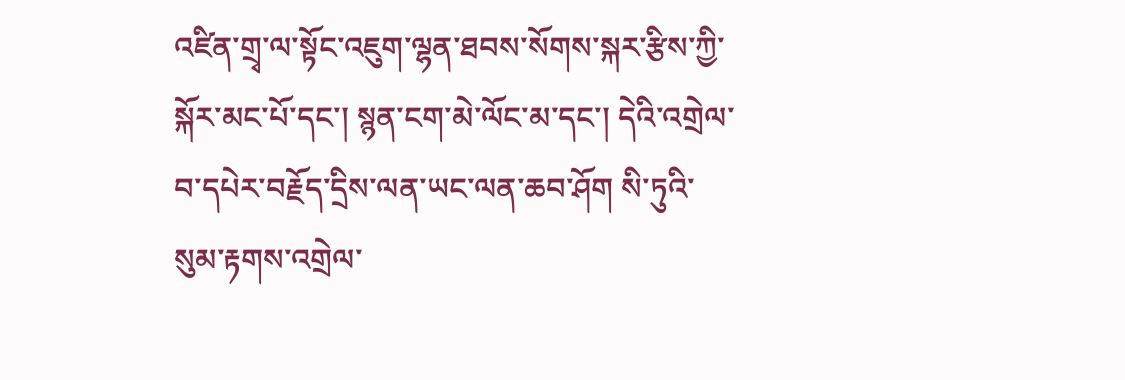འཛིན་གྲྭ་ལ་སྟོང་འཇུག་ལྷན་ཐབས་སོགས་སྐར་རྩིས་ཀྱི་སྐོར་མང་པོ་དང་། སྙན་ངག་མེ་ལོང་མ་དང་། དེའི་འགྲེལ་བ་དཔེར་བརྗོད་དྲིས་ལན་ཡང་ལན་ཆབ་ཤོག སི་ཏུའི་སུམ་རྟགས་འགྲེལ་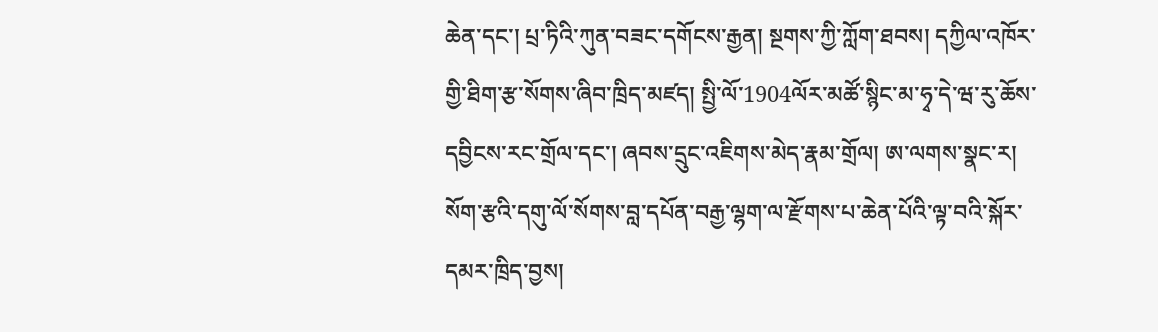ཆེན་དང་། པྲ་ཏིའི་ཀུན་བཟང་དགོངས་རྒྱན། སྔགས་ཀྱི་ཀློག་ཐབས། དཀྱིལ་འཁོར་གྱི་ཐིག་རྩ་སོགས་ཞིབ་ཁྲིད་མཛད། སྤྱི་ལོ་1904ལོར་མཚོ་སྙིང་མ་ཧྭ་དེ་ཝ་རུ་ཆོས་དབྱིངས་རང་གྲོལ་དང་། ཞབས་དྲུང་འཇིགས་མེད་རྣམ་གྲོལ། ཨ་ལགས་སྣང་ར། སོག་རྩའི་དགུ་ལོ་སོགས་བླ་དཔོན་བརྒྱ་ལྷག་ལ་རྫོགས་པ་ཆེན་པོའི་ལྟ་བའི་སྐོར་དམར་ཁྲིད་བྱས།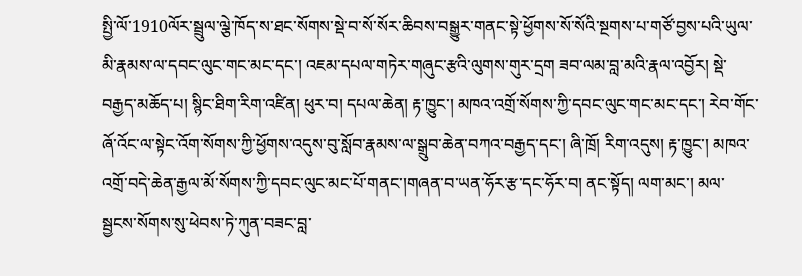སྤྱི་ལོ་1910ལོར་སྦྲུལ་ལྕེ་ཁོད་ས་ཐང་སོགས་སྡེ་བ་སོ་སོར་ཆིབས་བསྒྱུར་གནང་སྟེ་ཕྱོགས་སོ་སོའི་སྔགས་པ་གཙོ་བྱས་པའི་ཡུལ་མི་རྣམས་ལ་དབང་ལུང་གང་མང་དང་། འཇམ་དཔལ་གཏེར་གཞུང་རྩའི་ལུགས་གུར་དྲག ཟབ་ལམ་བླ་མའི་རྣལ་འབྱོར། སྡེ་བརྒྱད་མཆོད་པ། སྙིང་ཐིག་རིག་འཛིན། ཕུར་བ། དཔལ་ཆེན། རྟ་ཁྱུང་། མཁའ་འགྲོ་སོགས་ཀྱི་དབང་ལུང་གང་མང་དང་། རེབ་གོང་ཞོ་འོང་ལ་སྟེང་འོག་སོགས་ཀྱི་ཕྱོགས་འདུས་བུ་སློབ་རྣམས་ལ་སྒྲུབ་ཆེན་བཀའ་བརྒྱད་དང་། ཞི་ཁྲོ། རིག་འདུས། རྟ་ཁྱུང་། མཁའ་འགྲོ་བདེ་ཆེན་རྒྱལ་མོ་སོགས་ཀྱི་དབང་ལུང་མང་པོ་གནང་།གཞན་བ་ཡན་ཧོར་རྩ་དང་ཧོར་བ། ནང་སྟོད། ལག་མང་། མལ་སྦྱངས་སོགས་སུ་ཕེབས་ཏེ་ཀུན་བཟང་བླ་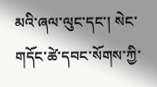མའི་ཞལ་ལུང་དང་། སེང་གདོང་ཚེ་དབང་སོགས་ཀྱི་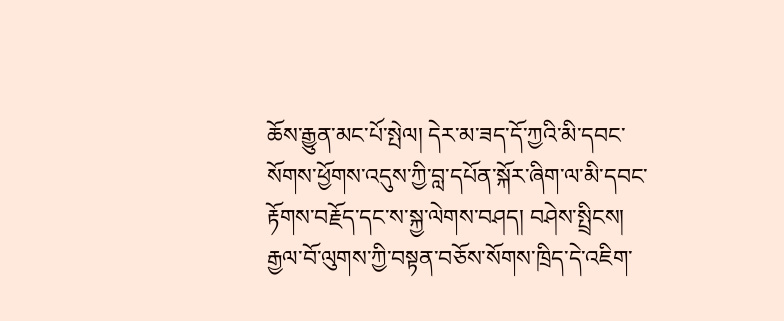ཆོས་རྒྱུན་མང་པོ་སྤེལ། དེར་མ་ཟད་དོ་ཀྱའི་མི་དབང་སོགས་ཕྱོགས་འདུས་ཀྱི་བླ་དཔོན་སྐོར་ཞིག་ལ་མི་དབང་རྟོགས་བརྗོད་དང་ས་སྐྱ་ལེགས་བཤད། བཤེས་སྤྲིངས། རྒྱལ་བོ་ལུགས་ཀྱི་བསྟན་བཅོས་སོགས་ཁྲིད་དེ་འཇིག་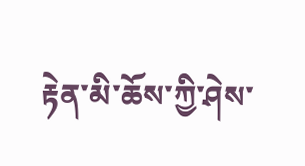རྟེན་མི་ཆོས་ཀྱི་ཤེས་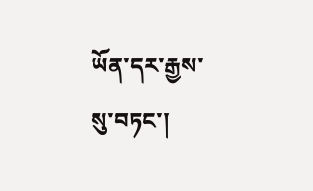ཡོན་དར་རྒྱས་སུ་བཏང་།